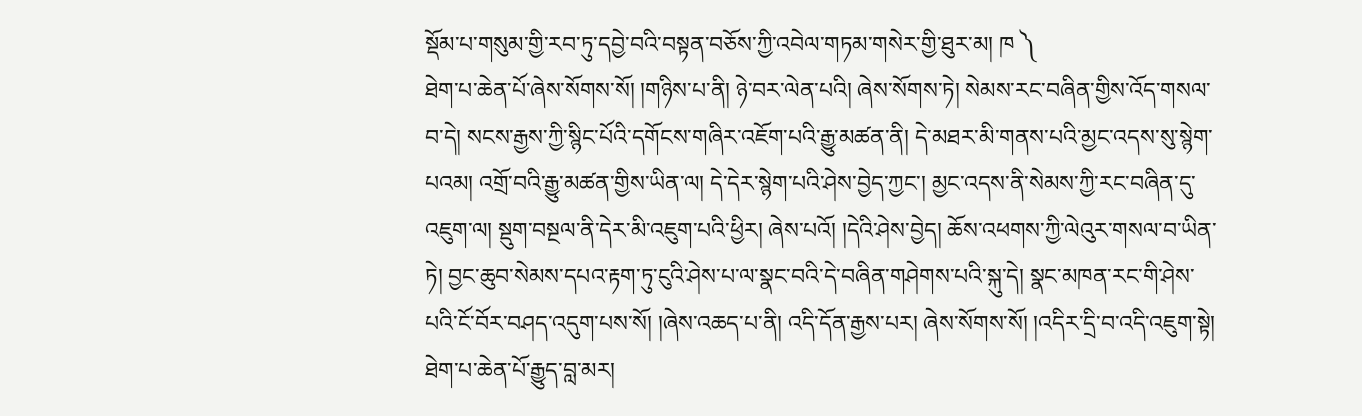སྡོམ་པ་གསུམ་གྱི་རབ་ཏུ་དབྱེ་བའི་བསྟན་བཅོས་ཀྱི་འབེལ་གཏམ་གསེར་གྱི་ཐུར་མ། ཁ ༽
ཐེག་པ་ཆེན་པོ་ཞེས་སོགས་སོ། །གཉིས་པ་ནི། ཉེ་བར་ལེན་པའི། ཞེས་སོགས་ཏེ། སེམས་རང་བཞིན་གྱིས་འོད་གསལ་བ་དེ། སངས་རྒྱས་ཀྱི་སྙིང་པོའི་དགོངས་གཞིར་འཇོག་པའི་རྒྱུ་མཚན་ནི། དེ་མཐར་མི་གནས་པའི་མྱང་འདས་སུ་སྙེག་པའམ། འགྲོ་བའི་རྒྱུ་མཚན་གྱིས་ཡིན་ལ། དེ་དེར་སྙེག་པའི་ཤེས་བྱེད་ཀྱང་། མྱང་འདས་ནི་སེམས་ཀྱི་རང་བཞིན་དུ་འཇུག་ལ། སྡུག་བསྔལ་ནི་དེར་མི་འཇུག་པའི་ཕྱིར། ཞེས་པའོ། །དེའི་ཤེས་བྱེད། ཆོས་འཕགས་ཀྱི་ལེའུར་གསལ་བ་ཡིན་ཏེ། བྱང་ཆུབ་སེམས་དཔའ་རྟག་ཏུ་ངུའི་ཤེས་པ་ལ་སྣང་བའི་དེ་བཞིན་གཤེགས་པའི་སྐུ་དེ། སྣང་མཁན་རང་གི་ཤེས་པའི་ངོ་བོར་བཤད་འདུག་པས་སོ། །ཞེས་འཆད་པ་ནི། འདི་དོན་རྒྱས་པར། ཞེས་སོགས་སོ། །འདིར་དྲི་བ་འདི་འཇུག་སྟེ། ཐེག་པ་ཆེན་པོ་རྒྱུད་བླ་མར།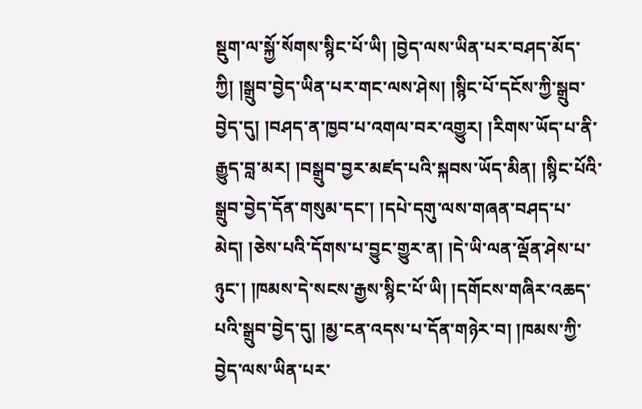སྡུག་ལ་སྐྱོ་སོགས་སྙིང་པོ་ཡི། །བྱེད་ལས་ཡིན་པར་བཤད་མོད་ཀྱི། །སྒྲུབ་བྱེད་ཡིན་པར་གང་ལས་ཤེས། །སྙིང་པོ་དངོས་ཀྱི་སྒྲུབ་བྱེད་དུ། །བཤད་ན་ཁྱབ་པ་འགལ་བར་འགྱུར། །རིགས་ཡོད་པ་ནི་རྒྱུད་བླ་མར། །བསྒྲུབ་བྱར་མཛད་པའི་སྐབས་ཡོད་མིན། །སྙིང་པོའི་སྒྲུབ་བྱེད་དོན་གསུམ་དང་། །དཔེ་དགུ་ལས་གཞན་བཤད་པ་མེད། །ཅེས་པའི་དོགས་པ་བྱུང་གྱུར་ན། །དེ་ཡི་ལན་ལྡོན་ཤེས་པ་ཉུང་། །ཁམས་དེ་སངས་རྒྱས་སྙིང་པོ་ཡི། །དགོངས་གཞིར་འཆད་པའི་སྒྲུབ་བྱེད་དུ། །མྱ་ངན་འདས་པ་དོན་གཉེར་བ། །ཁམས་ཀྱི་བྱེད་ལས་ཡིན་པར་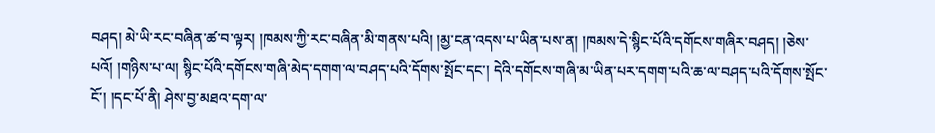བཤད། མེ་ཡི་རང་བཞིན་ཚ་བ་ལྟར། །ཁམས་ཀྱི་རང་བཞིན་མི་གནས་པའི། །མྱ་ངན་འདས་པ་ཡིན་པས་ན། །ཁམས་དེ་སྙིང་པོའི་དགོངས་གཞིར་བཤད། །ཅེས་པའོ། །གཉིས་པ་ལ། སྙིང་པོའི་དགོངས་གཞི་མེད་དགག་ལ་བཤད་པའི་དོགས་སྤོང་དང་། དེའི་དགོངས་གཞི་མ་ཡིན་པར་དགག་པའི་ཆ་ལ་བཤད་པའི་དོགས་སྤོང་ངོ་། །དང་པོ་ནི། ཤེས་བྱ་མཐའ་དག་ལ་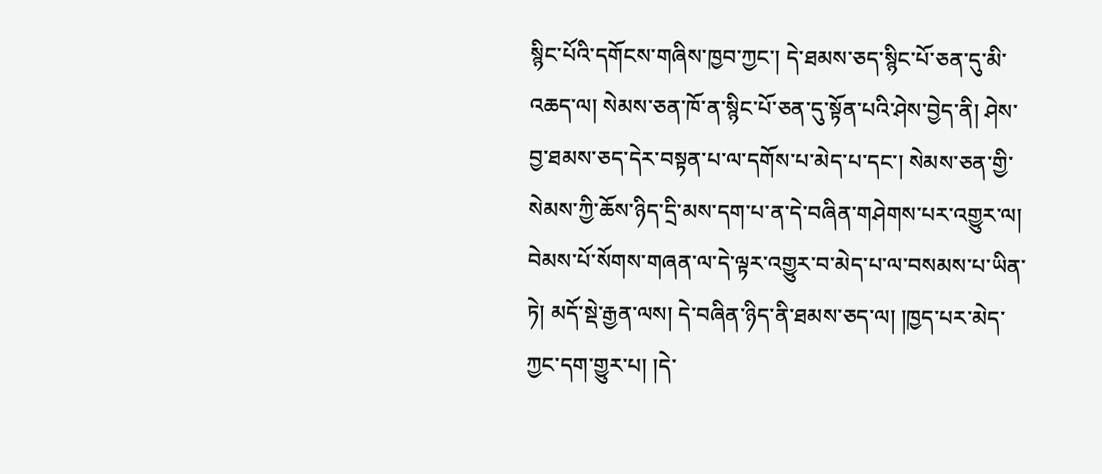སྙིང་པོའི་དགོངས་གཞིས་ཁྱབ་ཀྱང་། དེ་ཐམས་ཅད་སྙིང་པོ་ཅན་དུ་མི་འཆད་ལ། སེམས་ཅན་ཁོ་ན་སྙིང་པོ་ཅན་དུ་སྟོན་པའི་ཤེས་བྱེད་ནི། ཤེས་བྱ་ཐམས་ཅད་དེར་བསྟན་པ་ལ་དགོས་པ་མེད་པ་དང་། སེམས་ཅན་གྱི་སེམས་ཀྱི་ཆོས་ཉིད་དྲི་མས་དག་པ་ན་དེ་བཞིན་གཤེགས་པར་འགྱུར་ལ། བེམས་པོ་སོགས་གཞན་ལ་དེ་ལྟར་འགྱུར་བ་མེད་པ་ལ་བསམས་པ་ཡིན་ཏེ། མདོ་སྡེ་རྒྱན་ལས། དེ་བཞིན་ཉིད་ནི་ཐམས་ཅད་ལ། །ཁྱད་པར་མེད་ཀྱང་དག་གྱུར་པ། །དེ་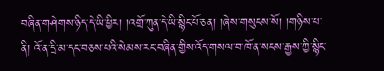བཞིན་གཤེགས་ཉིད་དེ་ཡི་ཕྱིར། །འགྲོ་ཀུན་དེ་ཡི་སྙིང་པོ་ཅན། །ཞེས་གསུངས་སོ། །གཉིས་པ་ནི། འོ་ན་དྲི་མ་དང་བཅས་པའི་སེམས་རང་བཞིན་གྱིས་འོད་གསལ་བ་ཁོ་ན་སངས་རྒྱས་ཀྱི་སྙིང་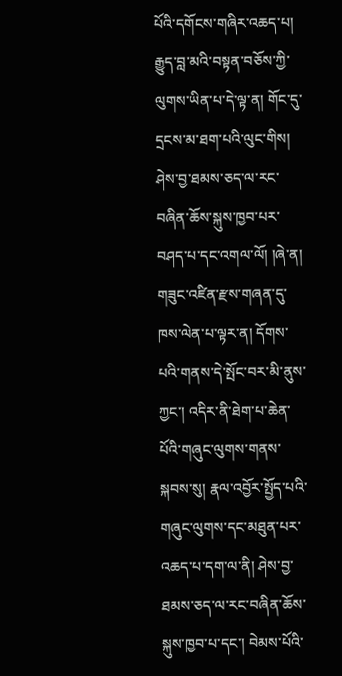པོའི་དགོངས་གཞིར་འཆད་པ། རྒྱུད་བླ་མའི་བསྟན་བཅོས་ཀྱི་ལུགས་ཡིན་པ་དེ་ལྟ་ན། གོང་དུ་དྲངས་མ་ཐག་པའི་ལུང་གིས། ཤེས་བྱ་ཐམས་ཅད་ལ་རང་བཞིན་ཆོས་སྐུས་ཁྱབ་པར་བཤད་པ་དང་འགལ་ལོ། །ཞེ་ན། གཟུང་འཛིན་རྫས་གཞན་དུ་ཁས་ལེན་པ་ལྟར་ན། དོགས་པའི་གནས་དེ་སྤོང་བར་མི་ནུས་ཀྱང་། འདིར་ནི་ཐེག་པ་ཆེན་པོའི་གཞུང་ལུགས་གནས་སྐབས་སུ། རྣལ་འབྱོར་སྤྱོད་པའི་གཞུང་ལུགས་དང་མཐུན་པར་འཆད་པ་དག་ལ་ནི། ཤེས་བྱ་ཐམས་ཅད་ལ་རང་བཞིན་ཆོས་སྐུས་ཁྱབ་པ་དང་། བེམས་པོའི་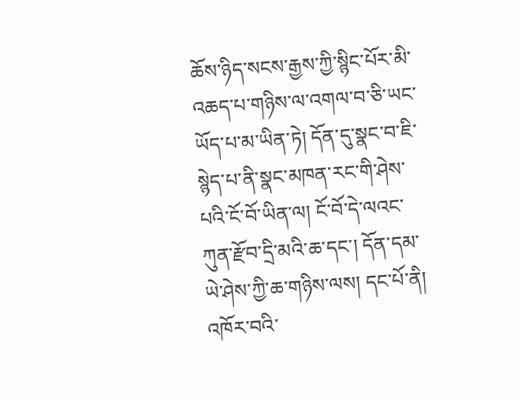ཆོས་ཉིད་སངས་རྒྱས་ཀྱི་སྙིང་པོར་མི་འཆད་པ་གཉིས་ལ་འགལ་བ་ཅི་ཡང་ཡོད་པ་མ་ཡིན་ཏེ། དོན་དུ་སྣང་བ་ཇི་སྙེད་པ་ནི་སྣང་མཁན་རང་གི་ཤེས་པའི་ངོ་བོ་ཡིན་ལ། ངོ་བོ་དེ་ལའང་ཀུན་རྫོབ་དྲི་མའི་ཆ་དང་། དོན་དམ་ཡེ་ཤེས་ཀྱི་ཆ་གཉིས་ལས། དང་པོ་ནི། འཁོར་བའི་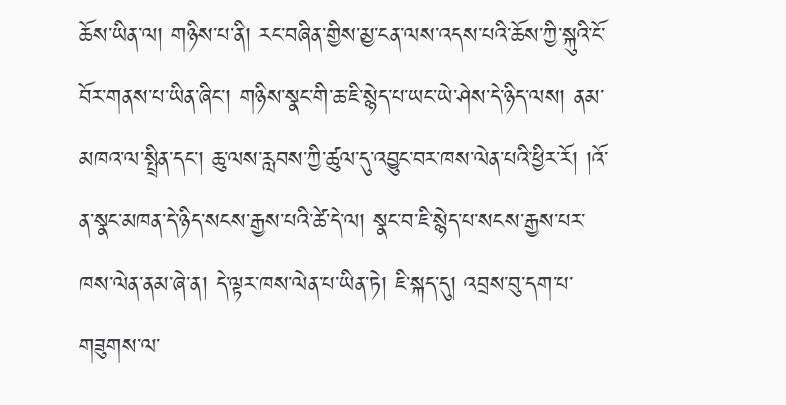ཆོས་ཡིན་ལ། གཉིས་པ་ནི། རང་བཞིན་གྱིས་མྱ་ངན་ལས་འདས་པའི་ཆོས་ཀྱི་སྐུའི་ངོ་བོར་གནས་པ་ཡིན་ཞིང་། གཉིས་སྣང་གི་ཆ་ཇི་སྙེད་པ་ཡང་ཡེ་ཤེས་དེ་ཉིད་ལས། ནམ་མཁའ་ལ་སྤྲིན་དང་། ཆུ་ལས་རླབས་ཀྱི་ཚུལ་དུ་འབྱུང་བར་ཁས་ལེན་པའི་ཕྱིར་རོ། །འོ་ན་སྣང་མཁན་དེ་ཉིད་སངས་རྒྱས་པའི་ཚེ་དེ་ལ། སྣང་བ་ཇི་སྙེད་པ་སངས་རྒྱས་པར་ཁས་ལེན་ནམ་ཞེ་ན། དེ་ལྟར་ཁས་ལེན་པ་ཡིན་ཏེ། ཇི་སྐད་དུ། འབྲས་བུ་དག་པ་གཟུགས་ལ་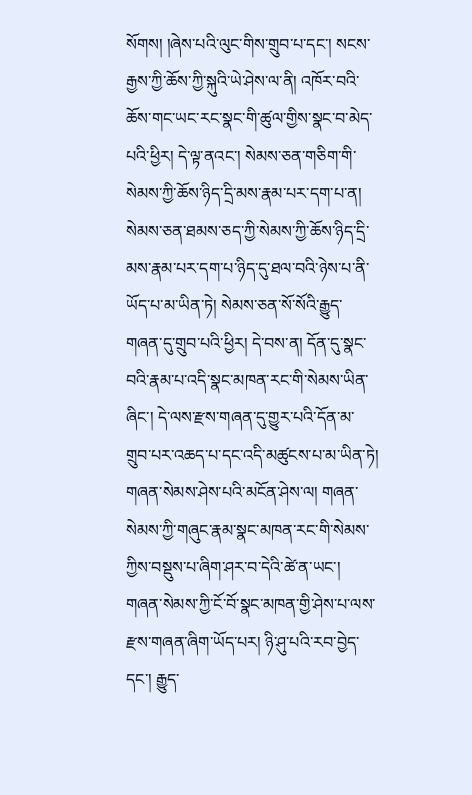སོགས། །ཞེས་པའི་ལུང་གིས་གྲུབ་པ་དང་། སངས་རྒྱས་ཀྱི་ཆོས་ཀྱི་སྐུའི་ཡེ་ཤེས་ལ་ནི། འཁོར་བའི་ཆོས་གང་ཡང་རང་སྣང་གི་ཚུལ་གྱིས་སྣང་བ་མེད་པའི་ཕྱིར། དེ་ལྟ་ནའང་། སེམས་ཅན་གཅིག་གི་སེམས་ཀྱི་ཆོས་ཉིད་དྲི་མས་རྣམ་པར་དག་པ་ན། སེམས་ཅན་ཐམས་ཅད་ཀྱི་སེམས་ཀྱི་ཆོས་ཉིད་དྲི་མས་རྣམ་པར་དག་པ་ཉིད་དུ་ཐལ་བའི་ཉེས་པ་ནི་ཡོད་པ་མ་ཡིན་ཏེ། སེམས་ཅན་སོ་སོའི་རྒྱུད་གཞན་དུ་གྲུབ་པའི་ཕྱིར། དེ་བས་ན། དོན་དུ་སྣང་བའི་རྣམ་པ་འདི་སྣང་མཁན་རང་གི་སེམས་ཡིན་ཞིང་། དེ་ལས་རྫས་གཞན་དུ་གྱུར་པའི་དོན་མ་གྲུབ་པར་འཆད་པ་དང་འདི་མཚུངས་པ་མ་ཡིན་ཏེ། གཞན་སེམས་ཤེས་པའི་མངོན་ཤེས་ལ། གཞན་སེམས་ཀྱི་གཞུང་རྣམ་སྣང་མཁན་རང་གི་སེམས་ཀྱིས་བསྡུས་པ་ཞིག་ཤར་བ་དེའི་ཚེ་ན་ཡང་། གཞན་སེམས་ཀྱི་ངོ་བོ་སྣང་མཁན་གྱི་ཤེས་པ་ལས་རྫས་གཞན་ཞིག་ཡོད་པར། ཉི་ཤུ་པའི་རབ་བྱེད་དང་། རྒྱུད་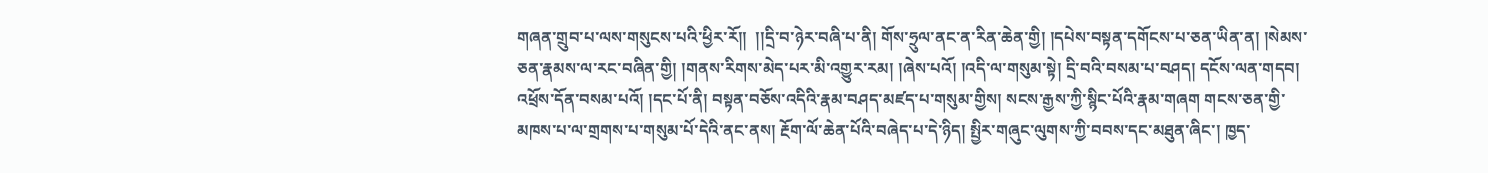གཞན་གྲུབ་པ་ལས་གསུངས་པའི་ཕྱིར་རོ།།  །།དྲི་བ་ཉེར་བཞི་པ་ནི། གོས་ཧྲུལ་ནང་ན་རིན་ཆེན་གྱི། །དཔེས་བསྟན་དགོངས་པ་ཅན་ཡིན་ན། །སེམས་ཅན་རྣམས་ལ་རང་བཞིན་གྱི། །གནས་རིགས་མེད་པར་མི་འགྱུར་རམ། །ཞེས་པའོ། །འདི་ལ་གསུམ་སྟེ། དྲི་བའི་བསམ་པ་བཤད། དངོས་ལན་གདབ། འཕྲོས་དོན་བསམ་པའོ། །དང་པོ་ནི། བསྟན་བཅོས་འདིའི་རྣམ་བཤད་མཛད་པ་གསུམ་གྱིས། སངས་རྒྱས་ཀྱི་སྙིང་པོའི་རྣམ་གཞག གངས་ཅན་གྱི་མཁས་པ་ལ་གྲགས་པ་གསུམ་པོ་དེའི་ནང་ནས། རྔོག་ལོ་ཆེན་པོའི་བཞེད་པ་དེ་ཉིད། སྤྱིར་གཞུང་ལུགས་ཀྱི་བབས་དང་མཐུན་ཞིང་། ཁྱད་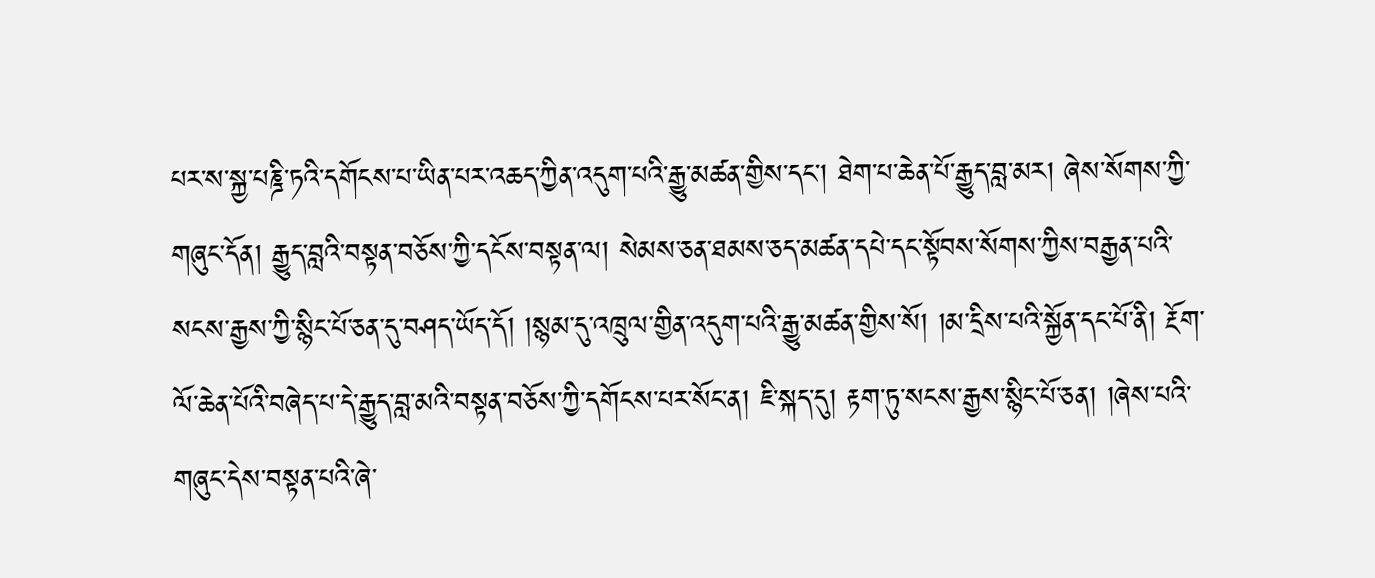པར་ས་སྐྱ་པཎྜི་ཏའི་དགོངས་པ་ཡིན་པར་འཆད་ཀྱིན་འདུག་པའི་རྒྱུ་མཚན་གྱིས་དང་། ཐེག་པ་ཆེན་པོ་རྒྱུད་བླ་མར། ཞེས་སོགས་ཀྱི་གཞུང་དོན། རྒྱུད་བླའི་བསྟན་བཅོས་ཀྱི་དངོས་བསྟན་ལ། སེམས་ཅན་ཐམས་ཅད་མཚན་དཔེ་དང་སྟོབས་སོགས་ཀྱིས་བརྒྱན་པའི་སངས་རྒྱས་ཀྱི་སྙིང་པོ་ཅན་དུ་བཤད་ཡོད་དོ། །སྙམ་དུ་འཁྲུལ་གྱིན་འདུག་པའི་རྒྱུ་མཚན་གྱིས་སོ། །མ་དྲིས་པའི་སྐྱོན་དང་པོ་ནི། རྔོག་ལོ་ཆེན་པོའི་བཞེད་པ་དེ་རྒྱུད་བླ་མའི་བསྟན་བཅོས་ཀྱི་དགོངས་པར་སོང་ན། ཇི་སྐད་དུ། རྟག་ཏུ་སངས་རྒྱས་སྙིང་པོ་ཅན། །ཞེས་པའི་གཞུང་དེས་བསྟན་པའི་ཞེ་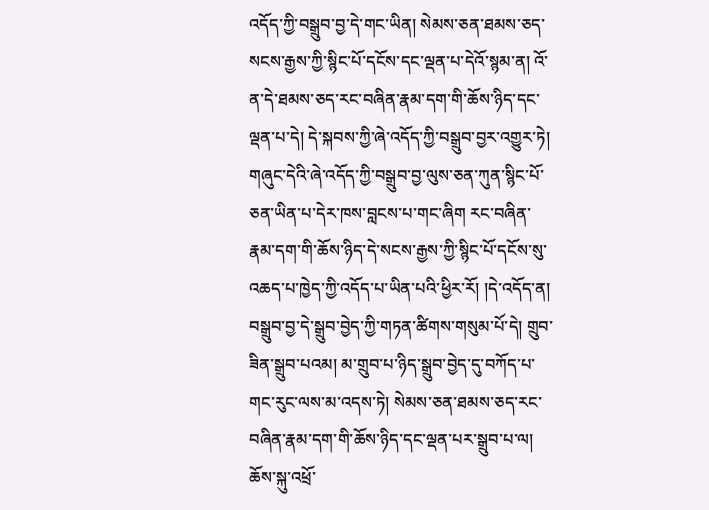འདོད་ཀྱི་བསྒྲུབ་བྱ་དེ་གང་ཡིན། སེམས་ཅན་ཐམས་ཅད་སངས་རྒྱས་ཀྱི་སྙིང་པོ་དངོས་དང་ལྡན་པ་དེའོ་སྙམ་ན། འོ་ན་དེ་ཐམས་ཅད་རང་བཞིན་རྣམ་དག་གི་ཆོས་ཉིད་དང་ལྡན་པ་དེ། དེ་སྐབས་ཀྱི་ཞེ་འདོད་ཀྱི་བསྒྲུབ་བྱར་འགྱུར་ཏེ། གཞུང་དེའི་ཞེ་འདོད་ཀྱི་བསྒྲུབ་བྱ་ལུས་ཅན་ཀུན་སྙིང་པོ་ཅན་ཡིན་པ་དེར་ཁས་བླངས་པ་གང་ཞིག རང་བཞིན་རྣམ་དག་གི་ཆོས་ཉིད་དེ་སངས་རྒྱས་ཀྱི་སྙིང་པོ་དངོས་སུ་འཆད་པ་ཁྱེད་ཀྱི་འདོད་པ་ཡིན་པའི་ཕྱིར་རོ། །དེ་འདོད་ན། བསྒྲུབ་བྱ་དེ་སྒྲུབ་བྱེད་ཀྱི་གཏན་ཚིགས་གསུམ་པོ་དེ། གྲུབ་ཟིན་སྒྲུབ་པའམ། མ་གྲུབ་པ་ཉིད་སྒྲུབ་བྱེད་དུ་བཀོད་པ་གང་རུང་ལས་མ་འདས་ཏེ། སེམས་ཅན་ཐམས་ཅད་རང་བཞིན་རྣམ་དག་གི་ཆོས་ཉིད་དང་ལྡན་པར་སྒྲུབ་པ་ལ། ཆོས་སྐུ་འཕྲོ་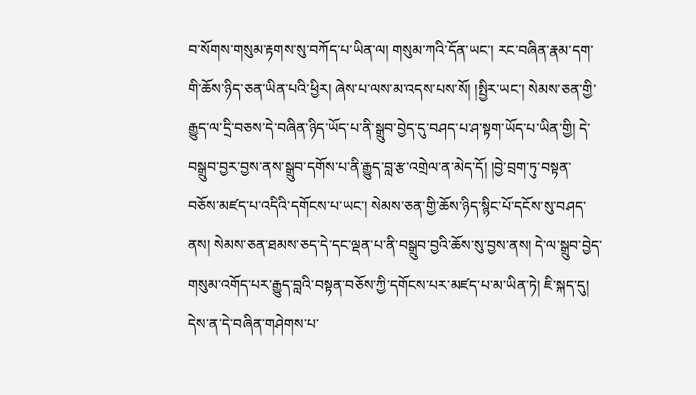བ་སོགས་གསུམ་རྟགས་སུ་བཀོད་པ་ཡིན་ལ། གསུམ་ཀའི་དོན་ཡང་། རང་བཞིན་རྣམ་དག་གི་ཆོས་ཉིད་ཅན་ཡིན་པའི་ཕྱིར། ཞེས་པ་ལས་མ་འདས་པས་སོ། །སྤྱིར་ཡང་། སེམས་ཅན་གྱི་རྒྱུད་ལ་དྲི་བཅས་དེ་བཞིན་ཉིད་ཡོད་པ་ནི་སྒྲུབ་བྱེད་དུ་བཤད་པ་ཤ་སྟག་ཡོད་པ་ཡིན་གྱི། དེ་བསྒྲུབ་བྱར་བྱས་ནས་སྒྲུབ་དགོས་པ་ནི་རྒྱུད་བླ་རྩ་འགྲེལ་ན་མེད་དོ། །བྱེ་བྲག་ཏུ་བསྟན་བཅོས་མཛད་པ་འདིའི་དགོངས་པ་ཡང་། སེམས་ཅན་གྱི་ཆོས་ཉིད་སྙིང་པོ་དངོས་སུ་བཤད་ནས། སེམས་ཅན་ཐམས་ཅད་དེ་དང་ལྡན་པ་ནི་བསྒྲུབ་བྱའི་ཆོས་སུ་བྱས་ནས། དེ་ལ་སྒྲུབ་བྱེད་གསུམ་འགོད་པར་རྒྱུད་བླའི་བསྟན་བཅོས་ཀྱི་དགོངས་པར་མཛད་པ་མ་ཡིན་ཏེ། ཇི་སྐད་དུ། དེས་ན་དེ་བཞིན་གཤེགས་པ་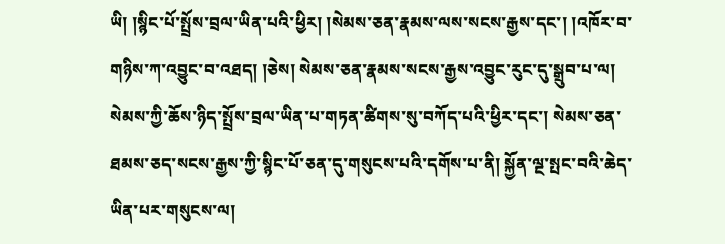ཡི། །སྙིང་པོ་སྤྲོས་བྲལ་ཡིན་པའི་ཕྱིར། །སེམས་ཅན་རྣམས་ལས་སངས་རྒྱས་དང་། །འཁོར་བ་གཉིས་ཀ་འབྱུང་བ་འཐད། །ཅེས། སེམས་ཅན་རྣམས་སངས་རྒྱས་འབྱུང་རུང་དུ་སྒྲུབ་པ་ལ། སེམས་ཀྱི་ཆོས་ཉིད་སྤྲོས་བྲལ་ཡིན་པ་གཏན་ཚིགས་སུ་བཀོད་པའི་ཕྱིར་དང་། སེམས་ཅན་ཐམས་ཅད་སངས་རྒྱས་ཀྱི་སྙིང་པོ་ཅན་དུ་གསུངས་པའི་དགོས་པ་ནི། སྐྱོན་ལྔ་སྤང་བའི་ཆེད་ཡིན་པར་གསུངས་ལ།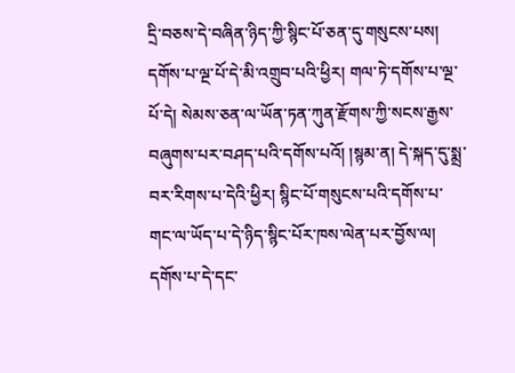དྲི་བཅས་དེ་བཞིན་ཉིད་ཀྱི་སྙིང་པོ་ཅན་དུ་གསུངས་པས། དགོས་པ་ལྔ་པོ་དེ་མི་འགྲུབ་པའི་ཕྱིར། གལ་ཏེ་དགོས་པ་ལྔ་པོ་དེ། སེམས་ཅན་ལ་ཡོན་ཏན་ཀུན་རྫོགས་ཀྱི་སངས་རྒྱས་བཞུགས་པར་བཤད་པའི་དགོས་པའོ། །སྙམ་ན། དེ་སྐད་དུ་སྨྲ་བར་རིགས་པ་དེའི་ཕྱིར། སྙིང་པོ་གསུངས་པའི་དགོས་པ་གང་ལ་ཡོད་པ་དེ་ཉིད་སྙིང་པོར་ཁས་ལེན་པར་བྱོས་ལ། དགོས་པ་དེ་དང་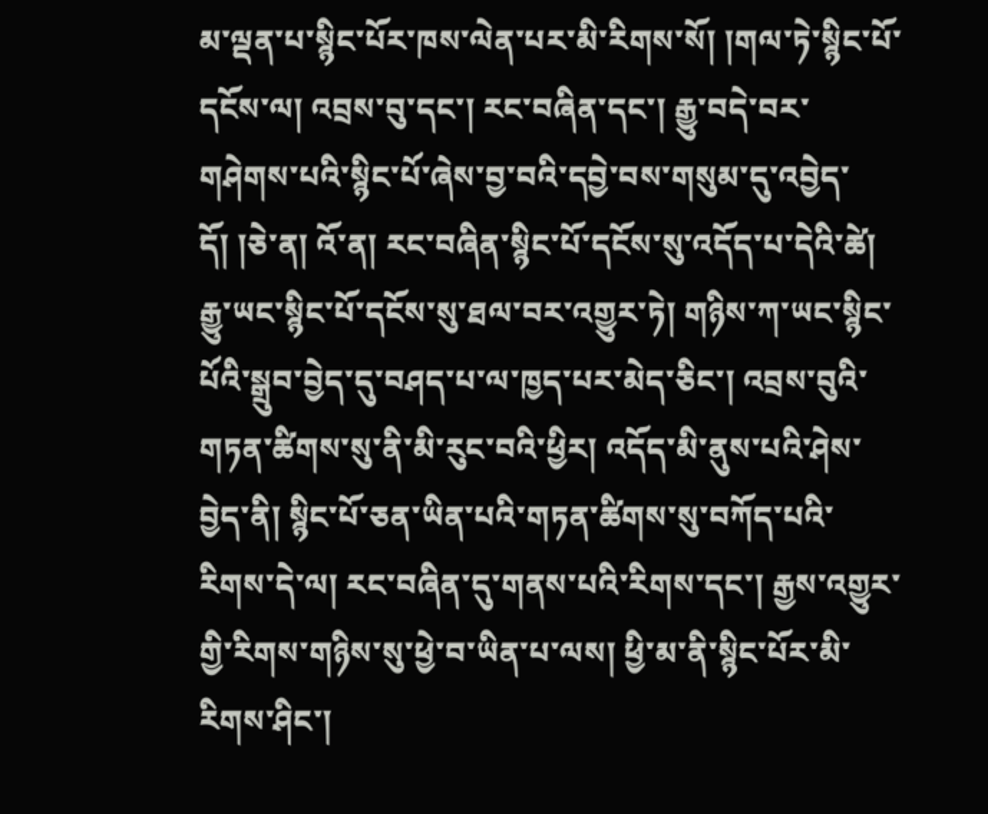མ་ལྡན་པ་སྙིང་པོར་ཁས་ལེན་པར་མི་རིགས་སོ། །གལ་ཏེ་སྙིང་པོ་དངོས་ལ། འབྲས་བུ་དང་། རང་བཞིན་དང་། རྒྱུ་བདེ་བར་གཤེགས་པའི་སྙིང་པོ་ཞེས་བྱ་བའི་དབྱེ་བས་གསུམ་དུ་འབྱེད་དོ། །ཅེ་ན། འོ་ན། རང་བཞིན་སྙིང་པོ་དངོས་སུ་འདོད་པ་དེའི་ཚེ། རྒྱུ་ཡང་སྙིང་པོ་དངོས་སུ་ཐལ་བར་འགྱུར་ཏེ། གཉིས་ཀ་ཡང་སྙིང་པོའི་སྒྲུབ་བྱེད་དུ་བཤད་པ་ལ་ཁྱད་པར་མེད་ཅིང་། འབྲས་བུའི་གཏན་ཚིགས་སུ་ནི་མི་རུང་བའི་ཕྱིར། འདོད་མི་ནུས་པའི་ཤེས་བྱེད་ནི། སྙིང་པོ་ཅན་ཡིན་པའི་གཏན་ཚིགས་སུ་བཀོད་པའི་རིགས་དེ་ལ། རང་བཞིན་དུ་གནས་པའི་རིགས་དང་། རྒྱས་འགྱུར་གྱི་རིགས་གཉིས་སུ་ཕྱེ་བ་ཡིན་པ་ལས། ཕྱི་མ་ནི་སྙིང་པོར་མི་རིགས་ཤིང་།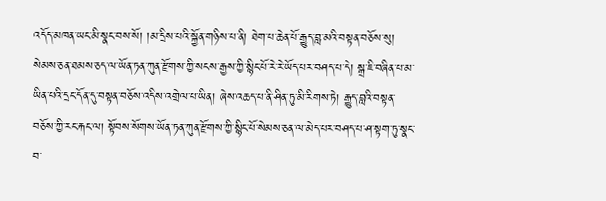འདོད་མཁན་ཡང་མི་སྣང་བས་སོ། །མ་དྲིས་པའི་སྐྱོན་གཉིས་པ་ནི། ཐེག་པ་ཆེན་པོ་རྒྱུད་བླ་མའི་བསྟན་བཅོས་སུ། སེམས་ཅན་ཐམས་ཅད་ལ་ཡོན་ཏན་ཀུན་རྫོགས་ཀྱི་སངས་རྒྱས་ཀྱི་སྙིང་པོ་རེ་རེ་ཡོད་པར་བཤད་པ་དེ། སྒྲ་ཇི་བཞིན་པ་མ་ཡིན་པའི་དྲང་དོན་དུ་བསྟན་བཅོས་འདིས་འགྲེལ་པ་ཡིན། ཞེས་འཆད་པ་ནི་ཤིན་ཏུ་མི་རིགས་ཏེ། རྒྱུད་བླའི་བསྟན་བཅོས་ཀྱི་རང་རྐང་ལ། སྟོབས་སོགས་ཡོན་ཏན་ཀུན་རྫོགས་ཀྱི་སྙིང་པོ་སེམས་ཅན་ལ་མེད་པར་བཤད་པ་ཤ་སྟག་ཏུ་སྣང་བ་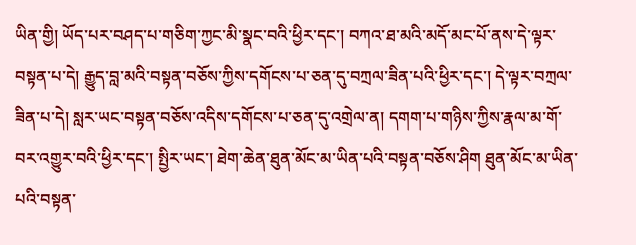ཡིན་གྱི། ཡོད་པར་བཤད་པ་གཅིག་ཀྱང་མི་སྣང་བའི་ཕྱིར་དང་། བཀའ་ཐ་མའི་མདོ་མང་པོ་ནས་དེ་ལྟར་བསྟན་པ་དེ། རྒྱུད་བླ་མའི་བསྟན་བཅོས་ཀྱིས་དགོངས་པ་ཅན་དུ་བཀྲལ་ཟིན་པའི་ཕྱིར་དང་། དེ་ལྟར་བཀྲལ་ཟིན་པ་དེ། སླར་ཡང་བསྟན་བཅོས་འདིས་དགོངས་པ་ཅན་དུ་འགྲེལ་ན། དགག་པ་གཉིས་ཀྱིས་རྣལ་མ་གོ་བར་འགྱུར་བའི་ཕྱིར་དང་། སྤྱིར་ཡང་། ཐེག་ཆེན་ཐུན་མོང་མ་ཡིན་པའི་བསྟན་བཅོས་ཤིག ཐུན་མོང་མ་ཡིན་པའི་བསྟན་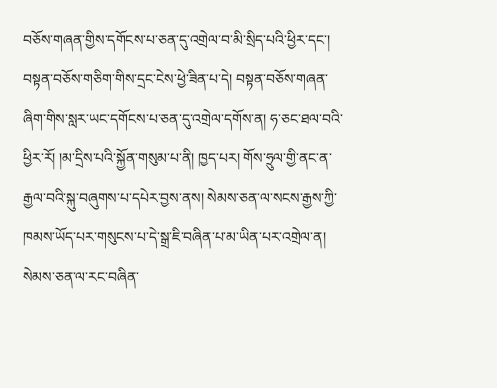བཅོས་གཞན་གྱིས་དགོངས་པ་ཅན་དུ་འགྲེལ་བ་མི་སྲིད་པའི་ཕྱིར་དང་། བསྟན་བཅོས་གཅིག་གིས་དྲང་ངེས་ཕྱེ་ཟིན་པ་དེ། བསྟན་བཅོས་གཞན་ཞིག་གིས་སླར་ཡང་དགོངས་པ་ཅན་དུ་འགྲེལ་དགོས་ན། ཧ་ཅང་ཐལ་བའི་ཕྱིར་རོ། །མ་དྲིས་པའི་སྐྱོན་གསུམ་པ་ནི། ཁྱད་པར། གོས་ཧྲུལ་གྱི་ནང་ན་རྒྱལ་བའི་སྐུ་བཞུགས་པ་དཔེར་བྱས་ནས། སེམས་ཅན་ལ་སངས་རྒྱས་ཀྱི་ཁམས་ཡོད་པར་གསུངས་པ་དེ་སྒྲ་ཇི་བཞིན་པ་མ་ཡིན་པར་འགྲེལ་ན། སེམས་ཅན་ལ་རང་བཞིན་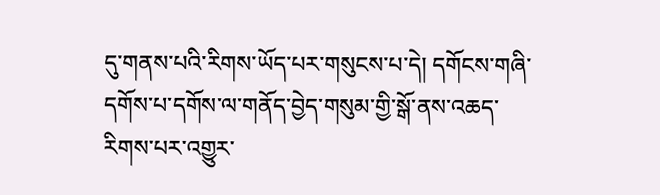དུ་གནས་པའི་རིགས་ཡོད་པར་གསུངས་པ་དེ། དགོངས་གཞི་དགོས་པ་དགོས་ལ་གནོད་བྱེད་གསུམ་གྱི་སྒོ་ནས་འཆད་རིགས་པར་འགྱུར་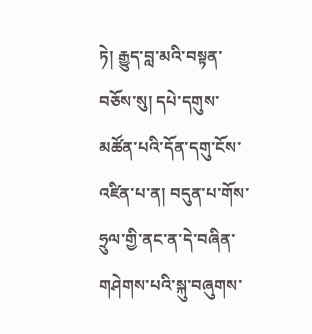ཏེ། རྒྱུད་བླ་མའི་བསྟན་བཅོས་སུ། དཔེ་དགུས་མཚོན་པའི་དོན་དགུ་ངོས་འཛིན་པ་ན། བདུན་པ་གོས་ཧྲུལ་གྱི་ནང་ན་དེ་བཞིན་གཤེགས་པའི་སྐུ་བཞུགས་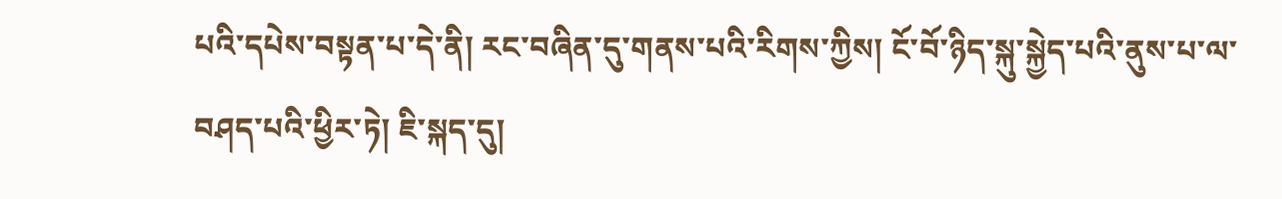པའི་དཔེས་བསྟན་པ་དེ་ནི། རང་བཞིན་དུ་གནས་པའི་རིགས་ཀྱིས། ངོ་བོ་ཉིད་སྐུ་སྐྱེད་པའི་ནུས་པ་ལ་བཤད་པའི་ཕྱིར་ཏེ། ཇི་སྐད་དུ།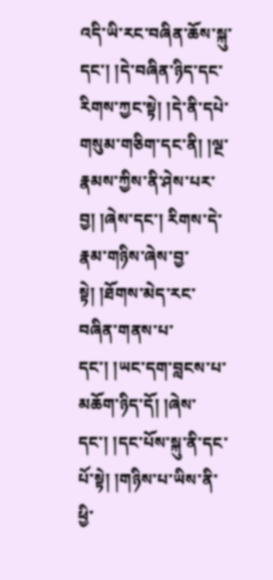འདི་ཡི་རང་བཞིན་ཆོས་སྐུ་དང་། །དེ་བཞིན་ཉིད་དང་རིགས་ཀྱང་སྟེ། །དེ་ནི་དཔེ་གསུམ་གཅིག་དང་ནི། །ལྔ་རྣམས་ཀྱིས་ནི་ཤེས་པར་བྱ། །ཞེས་དང་། རིགས་དེ་རྣམ་གཉིས་ཞེས་བྱ་སྟེ། །ཐོགས་མེད་རང་བཞིན་གནས་པ་དང་། །ཡང་དག་བླངས་པ་མཆོག་ཉིད་དོ། །ཞེས་དང་། །དང་པོས་སྐུ་ནི་དང་པོ་སྟེ། །གཉིས་པ་ཡིས་ནི་ཕྱི་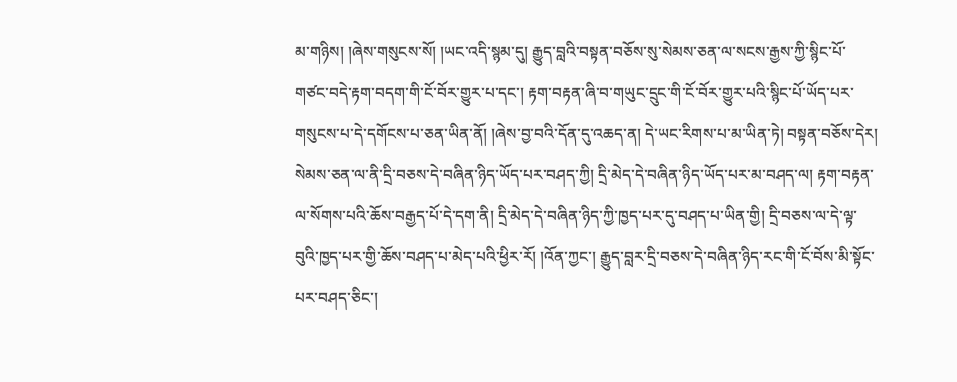མ་གཉིས། །ཞེས་གསུངས་སོ། །ཡང་འདི་སྙམ་དུ། རྒྱུད་བླའི་བསྟན་བཅོས་སུ་སེམས་ཅན་ལ་སངས་རྒྱས་ཀྱི་སྙིང་པོ་གཙང་བདེ་རྟག་བདག་གི་ངོ་བོར་གྱུར་པ་དང་། རྟག་བརྟན་ཞི་བ་གཡུང་དྲུང་གི་ངོ་བོར་གྱུར་པའི་སྙིང་པོ་ཡོད་པར་གསུངས་པ་དེ་དགོངས་པ་ཅན་ཡིན་ནོ། །ཞེས་བྱ་བའི་དོན་དུ་འཆད་ན། དེ་ཡང་རིགས་པ་མ་ཡིན་ཏེ། བསྟན་བཅོས་དེར། སེམས་ཅན་ལ་ནི་དྲི་བཅས་དེ་བཞིན་ཉིད་ཡོད་པར་བཤད་ཀྱི། དྲི་མེད་དེ་བཞིན་ཉིད་ཡོད་པར་མ་བཤད་ལ། རྟག་བརྟན་ལ་སོགས་པའི་ཆོས་བརྒྱད་པོ་དེ་དག་ནི། དྲི་མེད་དེ་བཞིན་ཉིད་ཀྱི་ཁྱད་པར་དུ་བཤད་པ་ཡིན་གྱི། དྲི་བཅས་ལ་དེ་ལྟ་བུའི་ཁྱད་པར་གྱི་ཆོས་བཤད་པ་མེད་པའི་ཕྱིར་རོ། །འོན་ཀྱང་། རྒྱུད་བླར་དྲི་བཅས་དེ་བཞིན་ཉིད་རང་གི་ངོ་བོས་མི་སྟོང་པར་བཤད་ཅིང་།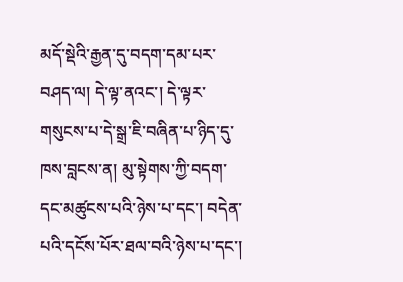མདོ་སྡེའི་རྒྱན་དུ་བདག་དམ་པར་བཤད་ལ། དེ་ལྟ་ནའང་། དེ་ལྟར་གསུངས་པ་དེ་སྒྲ་ཇི་བཞིན་པ་ཉིད་དུ་ཁས་བླངས་ན། མུ་སྟེགས་ཀྱི་བདག་དང་མཚུངས་པའི་ཉེས་པ་དང་། བདེན་པའི་དངོས་པོར་ཐལ་བའི་ཉེས་པ་དང་།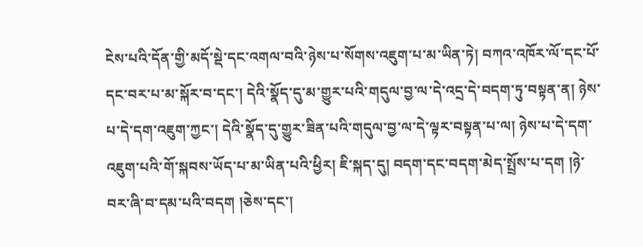ངེས་པའི་དོན་གྱི་མདོ་སྡེ་དང་འགལ་བའི་ཉེས་པ་སོགས་འཇུག་པ་མ་ཡིན་ཏེ། བཀའ་འཁོར་ལོ་དང་པོ་དང་བར་པ་མ་སྐོར་བ་དང་། དེའི་སྣོད་དུ་མ་གྱུར་པའི་གདུལ་བྱ་ལ་དེ་འདྲ་དེ་བདག་ཏུ་བསྟན་ན། ཉེས་པ་དེ་དག་འཇུག་ཀྱང་། དེའི་སྣོད་དུ་གྱུར་ཟིན་པའི་གདུལ་བྱ་ལ་དེ་ལྟར་བསྟན་པ་ལ། ཉེས་པ་དེ་དག་འཇུག་པའི་གོ་སྐབས་ཡོད་པ་མ་ཡིན་པའི་ཕྱིར། ཇི་སྐད་དུ། བདག་དང་བདག་མེད་སྤྲོས་པ་དག །ཉེ་བར་ཞི་བ་དམ་པའི་བདག །ཅེས་དང་།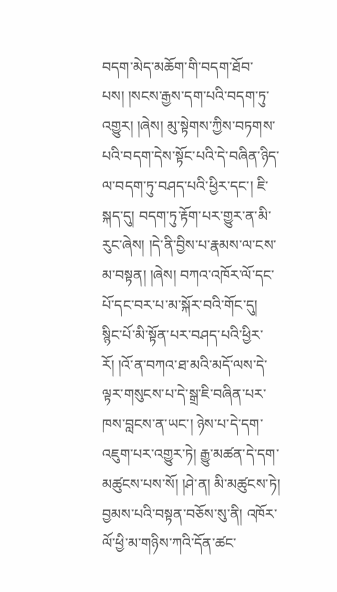བདག་མེད་མཆོག་གི་བདག་ཐོབ་པས། །སངས་རྒྱས་དག་པའི་བདག་ཏུ་འགྱུར། །ཞེས། མུ་སྟེགས་ཀྱིས་བཏགས་པའི་བདག་དེས་སྟོང་པའི་དེ་བཞིན་ཉིད་ལ་བདག་ཏུ་བཤད་པའི་ཕྱིར་དང་། ཇི་སྐད་དུ། བདག་ཏུ་རྟོག་པར་གྱུར་ན་མི་རུང་ཞེས། །དེ་ནི་བྱིས་པ་རྣམས་ལ་ངས་མ་བསྟན། །ཞེས། བཀའ་འཁོར་ལོ་དང་པོ་དང་བར་པ་མ་སྐོར་བའི་གོང་དུ། སྙིང་པོ་མི་སྟོན་པར་བཤད་པའི་ཕྱིར་རོ། །འོ་ན་བཀའ་ཐ་མའི་མདོ་ལས་དེ་ལྟར་གསུངས་པ་དེ་སྒྲ་ཇི་བཞིན་པར་ཁས་བླངས་ན་ཡང་། ཉེས་པ་དེ་དག་འཇུག་པར་འགྱུར་ཏེ། རྒྱུ་མཚན་དེ་དག་མཚུངས་པས་སོ། །ཤེ་ན། མི་མཚུངས་ཏེ། བྱམས་པའི་བསྟན་བཅོས་སུ་ནི། འཁོར་ལོ་ཕྱི་མ་གཉིས་ཀའི་དོན་ཚང་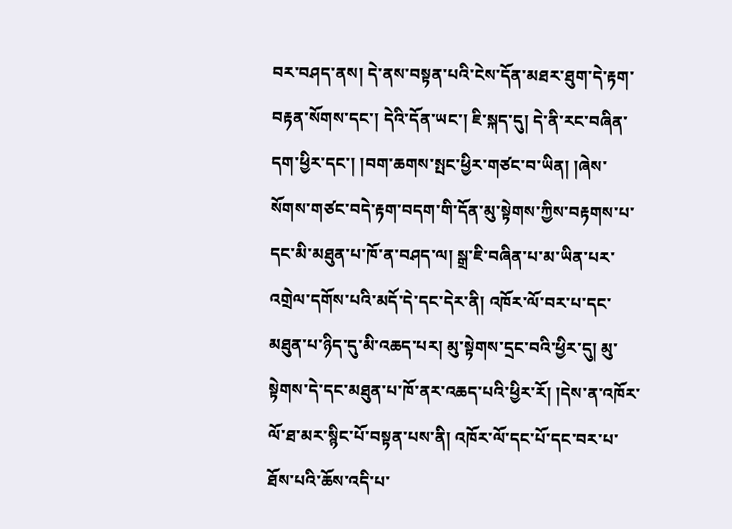བར་བཤད་ནས། དེ་ནས་བསྟན་པའི་ངེས་དོན་མཐར་ཐུག་དེ་རྟག་བརྟན་སོགས་དང་། དེའི་དོན་ཡང་། ཇི་སྐད་དུ། དེ་ནི་རང་བཞིན་དག་ཕྱིར་དང་། །བག་ཆགས་སྤང་ཕྱིར་གཙང་བ་ཡིན། །ཞེས་སོགས་གཙང་བདེ་རྟག་བདག་གི་དོན་མུ་སྟེགས་ཀྱིས་བརྟགས་པ་དང་མི་མཐུན་པ་ཁོ་ན་བཤད་ལ། སྒྲ་ཇི་བཞིན་པ་མ་ཡིན་པར་འགྲེལ་དགོས་པའི་མདོ་དེ་དང་དེར་ནི། འཁོར་ལོ་བར་པ་དང་མཐུན་པ་ཉིད་དུ་མི་འཆད་པར། མུ་སྟེགས་དྲང་བའི་ཕྱིར་དུ། མུ་སྟེགས་དེ་དང་མཐུན་པ་ཁོ་ནར་འཆད་པའི་ཕྱིར་རོ། །དེས་ན་འཁོར་ལོ་ཐ་མར་སྙིང་པོ་བསྟན་པས་ནི། འཁོར་ལོ་དང་པོ་དང་བར་པ་ཐོས་པའི་ཆོས་འདི་པ་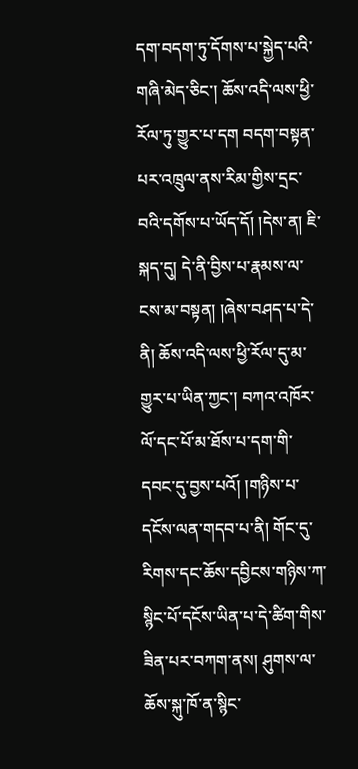དག་བདག་ཏུ་དོགས་པ་སྐྱེད་པའི་གཞི་མེད་ཅིང་། ཆོས་འདི་ལས་ཕྱི་རོལ་ཏུ་གྱུར་པ་དག བདག་བསྟན་པར་འཁྲུལ་ནས་རིམ་གྱིས་དྲང་བའི་དགོས་པ་ཡོད་དོ། །དེས་ན། ཇི་སྐད་དུ། དེ་ནི་བྱིས་པ་རྣམས་ལ་ངས་མ་བསྟན། །ཞེས་བཤད་པ་དེ་ནི། ཆོས་འདི་ལས་ཕྱི་རོལ་དུ་མ་གྱུར་པ་ཡིན་ཀྱང་། བཀའ་འཁོར་ལོ་དང་པོ་མ་ཐོས་པ་དག་གི་དབང་དུ་བྱས་པའོ། །གཉིས་པ་དངོས་ལན་གདབ་པ་ནི། གོང་དུ་རིགས་དང་ཆོས་དབྱིངས་གཉིས་ཀ་སྙིང་པོ་དངོས་ཡིན་པ་དེ་ཚིག་གིས་ཟིན་པར་བཀག་ནས། ཤུགས་ལ་ཆོས་སྐུ་ཁོ་ན་སྙིང་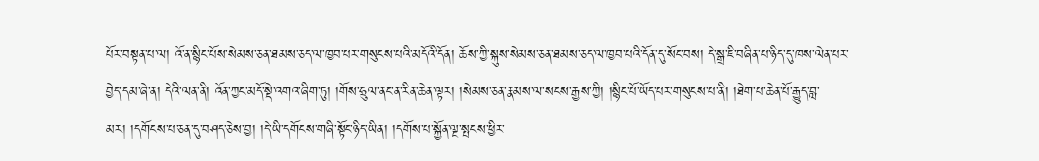པོར་བསྟན་པ་ལ། འོ་ན་སྙིང་པོས་སེམས་ཅན་ཐམས་ཅད་ལ་ཁྱབ་པར་གསུངས་པའི་མདོའི་དོན། ཆོས་ཀྱི་སྐུས་སེམས་ཅན་ཐམས་ཅད་ལ་ཁྱབ་པའི་དོན་དུ་སོང་བས། དེ་སྒྲ་ཇི་བཞིན་པ་ཉིད་དུ་ཁས་ལེན་པར་བྱེད་དམ་ཞེ་ན། དེའི་ལན་ནི། འོན་ཀྱང་མདོ་སྡེ་འགའ་ཞིག་ཏུ། །གོས་ཧྲུལ་ནང་ན་རིན་ཆེན་ལྟར། །སེམས་ཅན་རྣམས་ལ་སངས་རྒྱས་ཀྱི། །སྙིང་པོ་ཡོད་པར་གསུངས་པ་ནི། །ཐེག་པ་ཆེན་པོ་རྒྱུད་བླ་མར། །དགོངས་པ་ཅན་དུ་བཤད་ཅེས་བྱ། །དེ་ཡི་དགོངས་གཞི་སྟོང་ཉིད་ཡིན། །དགོས་པ་སྐྱོན་ལྔ་སྤངས་ཕྱིར་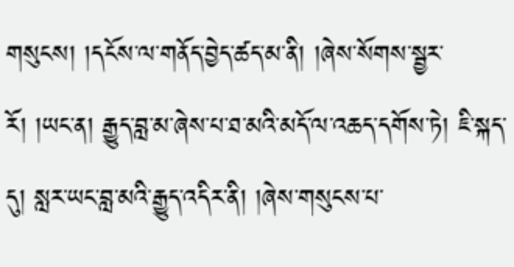གསུངས། །དངོས་ལ་གནོད་བྱེད་ཚད་མ་ནི། །ཞེས་སོགས་སྦྱར་རོ། །ཡང་ན། རྒྱུད་བླ་མ་ཞེས་པ་ཐ་མའི་མདོ་ལ་འཆད་དགོས་ཏེ། ཇི་སྐད་དུ། སླར་ཡང་བླ་མའི་རྒྱུད་འདིར་ནི། །ཞེས་གསུངས་པ་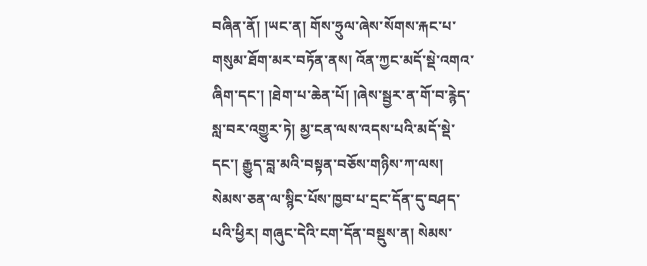བཞིན་ནོ། །ཡང་ན། གོས་ཧྲུལ་ཞེས་སོགས་རྐང་པ་གསུམ་ཐོག་མར་བཏོན་ནས། འོན་ཀྱང་མདོ་སྡེ་འགའ་ཞིག་དང་། །ཐེག་པ་ཆེན་པོ། །ཞེས་སྦྱར་ན་གོ་བ་རྙེད་སླ་བར་འགྱུར་ཏེ། མྱ་ངན་ལས་འདས་པའི་མདོ་སྡེ་དང་། རྒྱུད་བླ་མའི་བསྟན་བཅོས་གཉིས་ཀ་ལས། སེམས་ཅན་ལ་སྙིང་པོས་ཁྱབ་པ་དྲང་དོན་དུ་བཤད་པའི་ཕྱིར། གཞུང་དེའི་ངག་དོན་བསྡུས་ན། སེམས་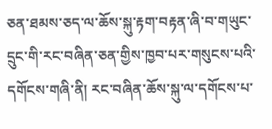ཅན་ཐམས་ཅད་ལ་ཆོས་སྐུ་རྟག་བརྟན་ཞི་བ་གཡུང་དྲུང་གི་རང་བཞིན་ཅན་གྱིས་ཁྱབ་པར་གསུངས་པའི་དགོངས་གཞི་ནི། རང་བཞིན་ཆོས་སྐུ་ལ་དགོངས་པ་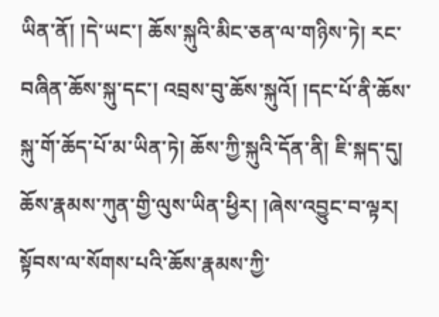ཡིན་ནོ། །དེ་ཡང་། ཆོས་སྐུའི་མིང་ཅན་ལ་གཉིས་ཏེ། རང་བཞིན་ཆོས་སྐུ་དང་། འབྲས་བུ་ཆོས་སྐུའོ། །དང་པོ་ནི་ཆོས་སྐུ་གོ་ཆོད་པོ་མ་ཡིན་ཏེ། ཆོས་ཀྱི་སྐུའི་དོན་ནི། ཇི་སྐད་དུ། ཆོས་རྣམས་ཀུན་གྱི་ལུས་ཡིན་ཕྱིར། །ཞེས་འབྱུང་བ་ལྟར། སྟོབས་ལ་སོགས་པའི་ཆོས་རྣམས་ཀྱི་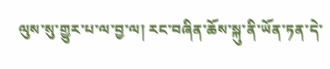ལུས་སུ་གྱུར་པ་ལ་བྱ་ལ། རང་བཞིན་ཆོས་སྐུ་ནི་ཡོན་ཏན་དེ་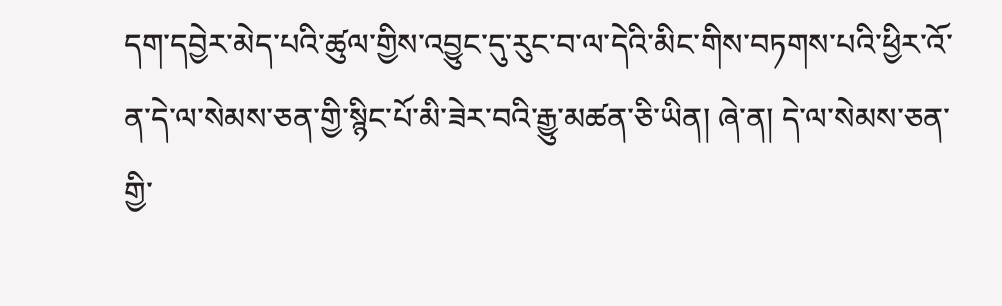དག་དབྱེར་མེད་པའི་ཚུལ་གྱིས་འབྱུང་དུ་རུང་བ་ལ་དེའི་མིང་གིས་བཏགས་པའི་ཕྱིར་འོ་ན་དེ་ལ་སེམས་ཅན་གྱི་སྙིང་པོ་མི་ཟེར་བའི་རྒྱུ་མཚན་ཅི་ཡིན། ཞེ་ན། དེ་ལ་སེམས་ཅན་གྱི་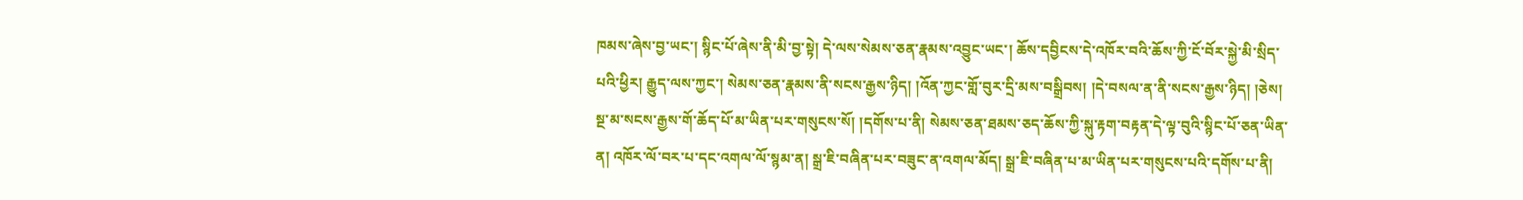ཁམས་ཞེས་བྱ་ཡང་། སྙིང་པོ་ཞེས་ནི་མི་བྱ་སྟེ། དེ་ལས་སེམས་ཅན་རྣམས་འབྱུང་ཡང་། ཆོས་དབྱིངས་དེ་འཁོར་བའི་ཆོས་ཀྱི་ངོ་བོར་སྐྱེ་མི་སྲིད་པའི་ཕྱིར། རྒྱུད་ལས་ཀྱང་། སེམས་ཅན་རྣམས་ནི་སངས་རྒྱས་ཉིད། །འོན་ཀྱང་གློ་བུར་དྲི་མས་བསྒྲིབས། །དེ་བསལ་ན་ནི་སངས་རྒྱས་ཉིད། །ཅེས། སྔ་མ་སངས་རྒྱས་གོ་ཆོད་པོ་མ་ཡིན་པར་གསུངས་སོ། །དགོས་པ་ནི། སེམས་ཅན་ཐམས་ཅད་ཆོས་ཀྱི་སྐུ་རྟག་བརྟན་དེ་ལྟ་བུའི་སྙིང་པོ་ཅན་ཡིན་ན། འཁོར་ལོ་བར་པ་དང་འགལ་ལོ་སྙམ་ན། སྒྲ་ཇི་བཞིན་པར་བཟུང་ན་འགལ་མོད། སྒྲ་ཇི་བཞིན་པ་མ་ཡིན་པར་གསུངས་པའི་དགོས་པ་ནི།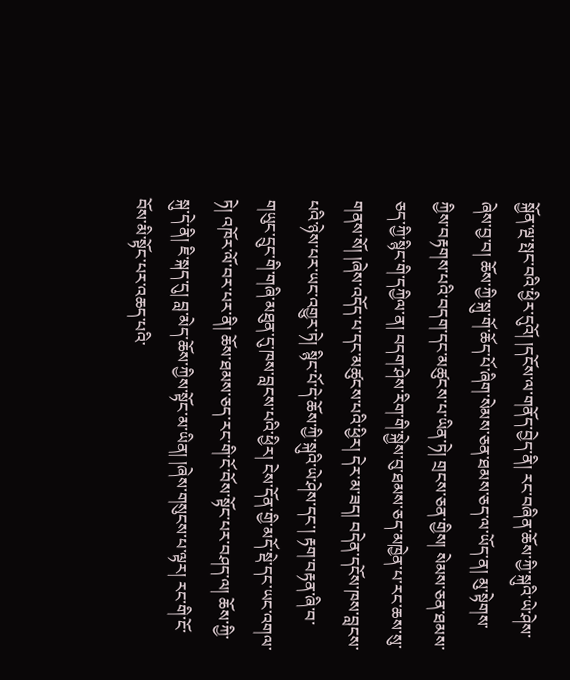སྐྱོན་ལྔ་སྤང་བའི་ཕྱིར་དུའོ། །དངོས་ལ་གནོད་བྱེད་ནི། རང་བཞིན་ཆོས་ཀྱི་སྐུའི་ཡེ་ཤེས་ཞེས་བྱ་བ། ཆོས་ཀྱི་སྐུ་གོ་ཆོད་པོ་ཞིག་སེམས་ཅན་ཐམས་ཅད་ལ་ཡོད་ན། མུ་སྟེགས་ཀྱིས་བརྟགས་པའི་བདག་དང་མཚུངས་པ་ཡིན་ཏེ། གྲངས་ཅན་གྱིས། སེམས་ཅན་ཐམས་ཅད་ཀྱི་སྙིང་གི་དཀྱིལ་ན། བདག་ཤེས་རིག་གི་སྐྱེས་བུ་ཐམས་ཅད་མཁྱེན་པ་རང་ཆས་སུ་གནས་སོ། །ཞེས་འདོད་པ་དང་མཚུངས་པའི་ཕྱིར། དེར་མ་ཟད། བདེན་དངོས་ཁས་བླངས་པའི་ཉེས་པར་ཡང་འགྱུར་ཏེ། སྙིང་པོ་དེ་ཆོས་ཀྱི་སྐུའི་ཡེ་ཤེས་དང་། རྟག་བརྟན་ཞི་བ་གཡུང་དྲུང་གི་གཞི་མཐུན་དུ་ཁས་བླངས་པའི་ཕྱིར། ངེས་དོན་གྱི་མདོ་སྡེ་དང་ཡང་འགལ་ཏེ། འཁོར་ལོ་བར་པར་ནི། ཆོས་ཐམས་ཅད་རང་གི་ངོ་བོས་སྟོང་པར་བཤད་ལ། ཆོས་ཀྱི་སྐུ་དེ་ནི། ཇི་སྐད་དུ། བླ་མེད་ཆོས་ཀྱིས་སྟོང་མ་ཡིན། །ཞེས་གསུངས་པ་ལྟར། རང་གི་ངོ་བོས་མི་སྟོང་པར་འཆད་པའི་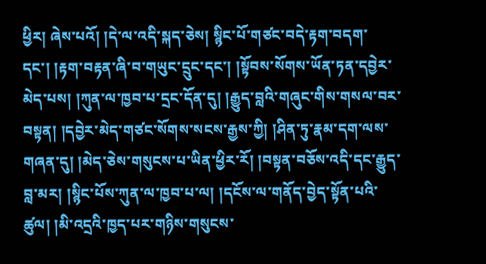ཕྱིར། ཞེས་པའོ། །དེ་ལ་འདི་སྐད་ཅེས། སྙིང་པོ་གཙང་བདེ་རྟག་བདག་དང་། །རྟག་བརྟན་ཞི་བ་གཡུང་དྲུང་དང་། །སྟོབས་སོགས་ཡོན་ཏན་དབྱེར་མེད་པས། །ཀུན་ལ་ཁྱབ་པ་དྲང་དོན་དུ། །རྒྱུད་བླའི་གཞུང་གིས་གསལ་བར་བསྟན། །དབྱེར་མེད་གཙང་སོགས་སངས་རྒྱས་ཀྱི། །ཤིན་ཏུ་རྣམ་དག་ལས་གཞན་དུ། །མེད་ཅེས་གསུངས་པ་ཡིན་ཕྱིར་རོ། །བསྟན་བཅོས་འདི་དང་རྒྱུད་བླ་མར། །སྙིང་པོས་ཀུན་ལ་ཁྱབ་པ་ལ། །དངོས་ལ་གནོད་བྱེད་སྟོན་པའི་ཚུལ། །མི་འདྲའི་ཁྱད་པར་གཉིས་གསུངས་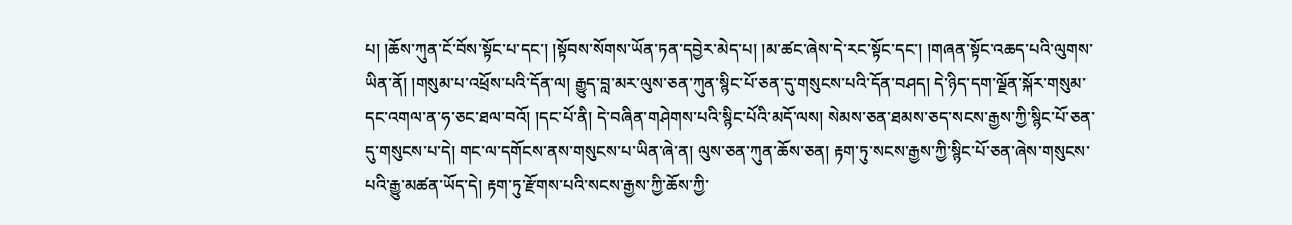པ། །ཆོས་ཀུན་ངོ་བོས་སྟོང་པ་དང་། །སྟོབས་སོགས་ཡོན་ཏན་དབྱེར་མེད་པ། །མ་ཚང་ཞེས་དེ་རང་སྟོང་དང་། །གཞན་སྟོང་འཆད་པའི་ལུགས་ཡིན་ནོ། །གསུམ་པ་འཕྲོས་པའི་དོན་ལ། རྒྱུད་བླ་མར་ལུས་ཅན་ཀུན་སྙིང་པོ་ཅན་དུ་གསུངས་པའི་དོན་བཤད། དེ་ཉིད་དག་ལྗོན་སྐོར་གསུམ་དང་འགལ་ན་ཧ་ཅང་ཐལ་བའོ། །དང་པོ་ནི། དེ་བཞིན་གཤེགས་པའི་སྙིང་པོའི་མདོ་ལས། སེམས་ཅན་ཐམས་ཅད་སངས་རྒྱས་ཀྱི་སྙིང་པོ་ཅན་དུ་གསུངས་པ་དེ། གང་ལ་དགོངས་ནས་གསུངས་པ་ཡིན་ཞེ་ན། ལུས་ཅན་ཀུན་ཆོས་ཅན། རྟག་ཏུ་སངས་རྒྱས་ཀྱི་སྙིང་པོ་ཅན་ཞེས་གསུངས་པའི་རྒྱུ་མཚན་ཡོད་དེ། རྟག་ཏུ་རྫོགས་པའི་སངས་རྒྱས་ཀྱི་ཆོས་ཀྱི་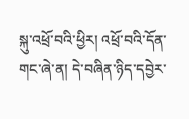སྐུ་འཕྲོ་བའི་ཕྱིར། འཕྲོ་བའི་དོན་གང་ཞེ་ན། དེ་བཞིན་ཉིད་དབྱེར་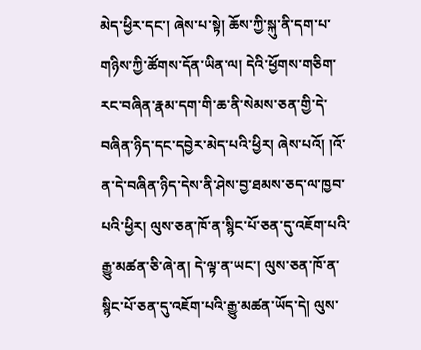མེད་ཕྱིར་དང་། ཞེས་པ་སྟེ། ཆོས་ཀྱི་སྐུ་ནི་དག་པ་གཉིས་ཀྱི་ཚོགས་དོན་ཡིན་ལ། དེའི་ཕྱོགས་གཅིག་རང་བཞིན་རྣམ་དག་གི་ཆ་ནི་སེམས་ཅན་གྱི་དེ་བཞིན་ཉིད་དང་དབྱེར་མེད་པའི་ཕྱིར། ཞེས་པའོ། །འོ་ན་དེ་བཞིན་ཉིད་དེས་ནི་ཤེས་བྱ་ཐམས་ཅད་ལ་ཁྱབ་པའི་ཕྱིར། ལུས་ཅན་ཁོ་ན་སྙིང་པོ་ཅན་དུ་འཇོག་པའི་རྒྱུ་མཚན་ཅི་ཞེ་ན། དེ་ལྟ་ན་ཡང་། ལུས་ཅན་ཁོ་ན་སྙིང་པོ་ཅན་དུ་འཇོག་པའི་རྒྱུ་མཚན་ཡོད་དེ། ལུས་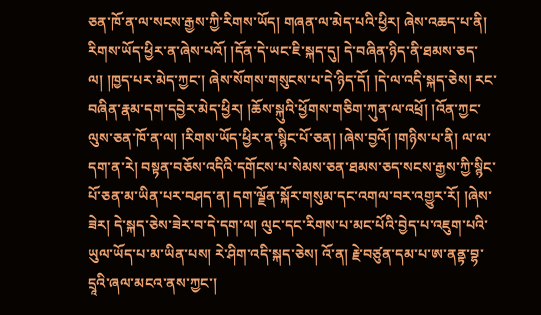ཅན་ཁོ་ན་ལ་སངས་རྒྱས་ཀྱི་རིགས་ཡོད། གཞན་ལ་མེད་པའི་ཕྱིར། ཞེས་འཆད་པ་ནི། རིགས་ཡོད་ཕྱིར་ན་ཞེས་པའོ། །དོན་དེ་ཡང་ཇི་སྐད་དུ། དེ་བཞིན་ཉིད་ནི་ཐམས་ཅད་ལ། །ཁྱད་པར་མེད་ཀྱང་། ཞེས་སོགས་གསུངས་པ་དེ་ཉིད་དོ། །དེ་ལ་འདི་སྐད་ཅེས། རང་བཞིན་རྣམ་དག་དབྱེར་མེད་ཕྱིར། །ཆོས་སྐུའི་ཕྱོགས་གཅིག་ཀུན་ལ་འཕྲོ། །འོན་ཀྱང་ལུས་ཅན་ཁོ་ན་ལ། །རིགས་ཡོད་ཕྱིར་ན་སྙིང་པོ་ཅན། །ཞེས་བྱའོ། །གཉིས་པ་ནི། ལ་ལ་དག་ན་རེ། བསྟན་བཅོས་འདིའི་དགོངས་པ་སེམས་ཅན་ཐམས་ཅད་སངས་རྒྱས་ཀྱི་སྙིང་པོ་ཅན་མ་ཡིན་པར་བཤད་ན། དག་ལྗོན་སྐོར་གསུམ་དང་འགལ་བར་འགྱུར་རོ། །ཞེས་ཟེར། དེ་སྐད་ཅེས་ཟེར་བ་དེ་དག་ལ། ལུང་དང་རིགས་པ་མང་པོའི་བྱེད་པ་འཇུག་པའི་ཡུལ་ཡོད་པ་མ་ཡིན་པས། རེ་ཤིག་འདི་སྐད་ཅེས། འོ་ན། རྗེ་བཙུན་དམ་པ་ཨ་ནནྟ་བྷ་དྲཱའི་ཞལ་མངའ་ནས་ཀྱང་།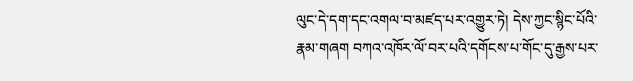ལུང་དེ་དག་དང་འགལ་བ་མཛད་པར་འགྱུར་ཏེ། དེས་ཀྱང་སྙིང་པོའི་རྣམ་གཞག བཀའ་འཁོར་ལོ་བར་པའི་དགོངས་པ་གོང་དུ་རྒྱས་པར་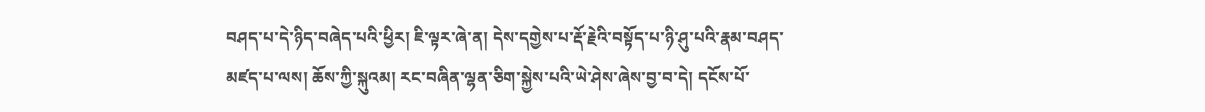བཤད་པ་དེ་ཉིད་བཞེད་པའི་ཕྱིར། ཇི་ལྟར་ཞེ་ན། དེས་དགྱེས་པ་རྡོ་རྗེའི་བསྟོད་པ་ཉི་ཤུ་པའི་རྣམ་བཤད་མཛད་པ་ལས། ཆོས་ཀྱི་སྐུའམ། རང་བཞིན་ལྷན་ཅིག་སྐྱེས་པའི་ཡེ་ཤེས་ཞེས་བྱ་བ་དེ། དངོས་པོ་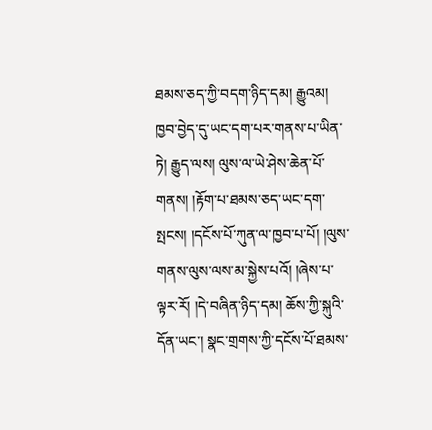ཐམས་ཅད་ཀྱི་བདག་ཉིད་དམ། རྒྱུའམ། ཁྱབ་བྱེད་དུ་ཡང་དག་པར་གནས་པ་ཡིན་ཏེ། རྒྱུད་ལས། ལུས་ལ་ཡེ་ཤེས་ཆེན་པོ་གནས། །རྟོག་པ་ཐམས་ཅད་ཡང་དག་སྤངས། །དངོས་པོ་ཀུན་ལ་ཁྱབ་པ་པོ། །ལུས་གནས་ལུས་ལས་མ་སྐྱེས་པའོ། །ཞེས་པ་ལྟར་རོ། །དེ་བཞིན་ཉིད་དམ། ཆོས་ཀྱི་སྐུའི་དོན་ཡང་། སྣང་གྲགས་ཀྱི་དངོས་པོ་ཐམས་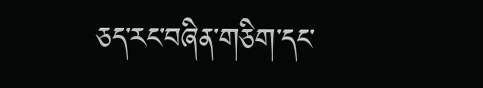ཅད་རང་བཞིན་གཅིག་དང་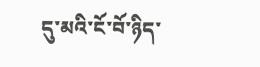དུ་མའི་ངོ་བོ་ཉིད་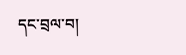དང་བྲལ་བ།